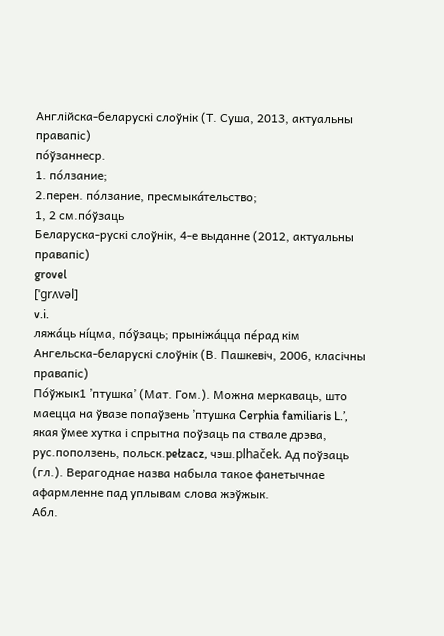Англійска-беларускі слоўнік (Т. Суша, 2013, актуальны правапіс)
по́ўзаннеср.
1. по́лзание;
2.перен. по́лзание, пресмыка́тельство;
1, 2 см.по́ўзаць
Беларуска-рускі слоўнік, 4-е выданне (2012, актуальны правапіс)
grovel
[ˈgrʌvəl]
v.i.
ляжа́ць ні́цма, по́ўзаць; прыніжа́цца пе́рад кім
Ангельска-беларускі слоўнік (В. Пашкевіч, 2006, класічны правапіс)
По́ўжык1 ’птушка’ (Мат. Гом.). Можна меркаваць, што маецца на ўвазе попаўзень ’птушка Cerphia familiaris L.’, якая ўмее хутка і спрытна поўзаць па ствале дрэва, рус.поползень, польск.pełzacz, чэш.plhaček. Ад поўзаць (гл.). Верагоднае назва набыла такое фанетычнае афармленне пад уплывам слова жэўжык.
Абл.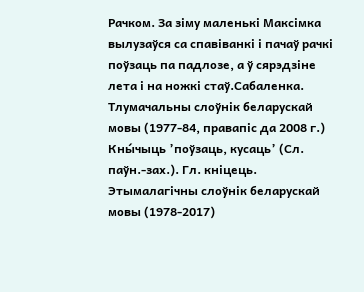Рачком. За зіму маленькі Максімка вылузаўся са спавіванкі і пачаў рачкі поўзаць па падлозе, а ў сярэдзіне лета і на ножкі стаў.Сабаленка.
Тлумачальны слоўнік беларускай мовы (1977-84, правапіс да 2008 г.)
Кны́чыць ’поўзаць, кусаць’ (Сл. паўн.-зах.). Гл. кніцець.
Этымалагічны слоўнік беларускай мовы (1978-2017)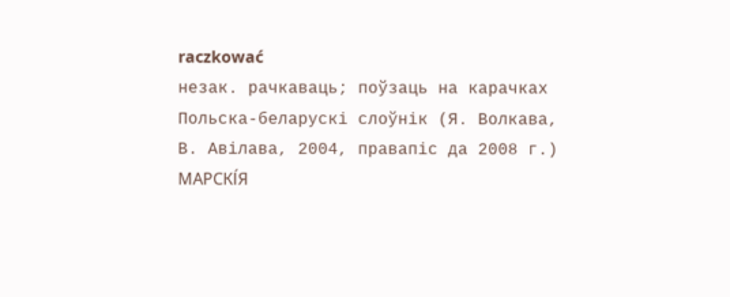raczkować
незак. рачкаваць; поўзаць на карачках
Польска-беларускі слоўнік (Я. Волкава, В. Авілава, 2004, правапіс да 2008 г.)
МАРСКІ́Я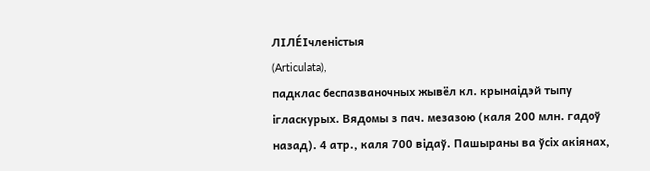ЛІЛЕ́Ічленістыя
(Articulata),
падклас беспазваночных жывёл кл. крынаідэй тыпу ігласкурых. Вядомы з пач. мезазою (каля 200 млн. гадоў назад). 4 атр., каля 700 відаў. Пашыраны ва ўсіх акіянах,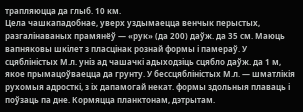трапляюцца да глыб. 10 км.
Цела чашкападобнае, уверх уздымаецца венчык перыстых, разгалінаваных прамянёў — «рук» (да 200) даўж. да 35 см. Маюць вапняковы шкілет з пласцінак рознай формы і памераў. У сцябліністых М.л. уніз ад чашачкі адыходзіць сцябло даўж. да 1 м, якое прымацоўваецца да грунту. У бессцябліністых М.л. — шматлікія рухомыя адросткі, з іх дапамогай некат. формы здольныя плаваць і поўзаць па дне. Кормяцца планктонам, дэтрытам.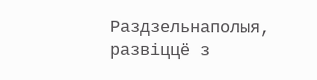Раздзельнаполыя, развіццё з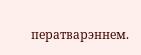ператварэннем.